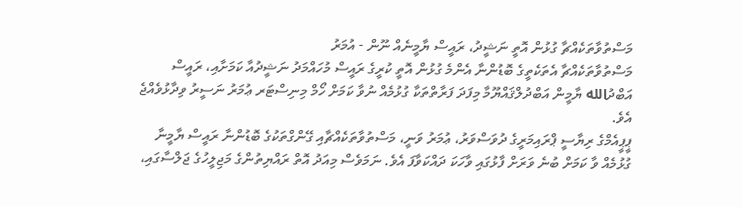މަސްތުވާތަކެއްޗާ ގުޅުން އޮތީ ނަޝީދު، ރައީސް ޔާމީނެއް ނޫން - އުމަރު
މަސްތުވާތަކެއްޗާ އެތަކެތީގެ ބޮޑުންނާ އެންމެ ގުޅުން އޮތީ ކުރީގެ ރައީސް މުހައްމަދު ނަޝީދުއާ ކަމަށާއި، ރައީސް އަބްދުالله ޔާމީން އަބްދުލްޤައްޔޫމާ މިފަދަ ފަރާތްތަކާ ގުޅުމެއް ނުވާ ކަމަށް ހޯމް މިނިސްޓަރ ޢުމަރު ނަސީރު ވިދާޅުވެއްޖެ އެވެ.
ޕީޕީއެމްގެ ރިޔާސީ ޕްރައިމަރީގެ ދުވަސްވަރު، ޢުމަރު ވަނީ، މަސްތުވާތަކެއްޗާއި ގޭންގްތަކުގެ ބޮޑުންނާ ރައީސް ޔާމީނާ ގުޅުމެއް ވާ ކަމަށް ބުނެ ވަރަށް ފާޅުގައި ވާހަކަ ދައްކަވާފަ އެވެ. ނަމަވެސް މިއަދު އޮތް ރައްޔިތުންގެ މަޖިލީހުގެ ޖަލްސާގައި،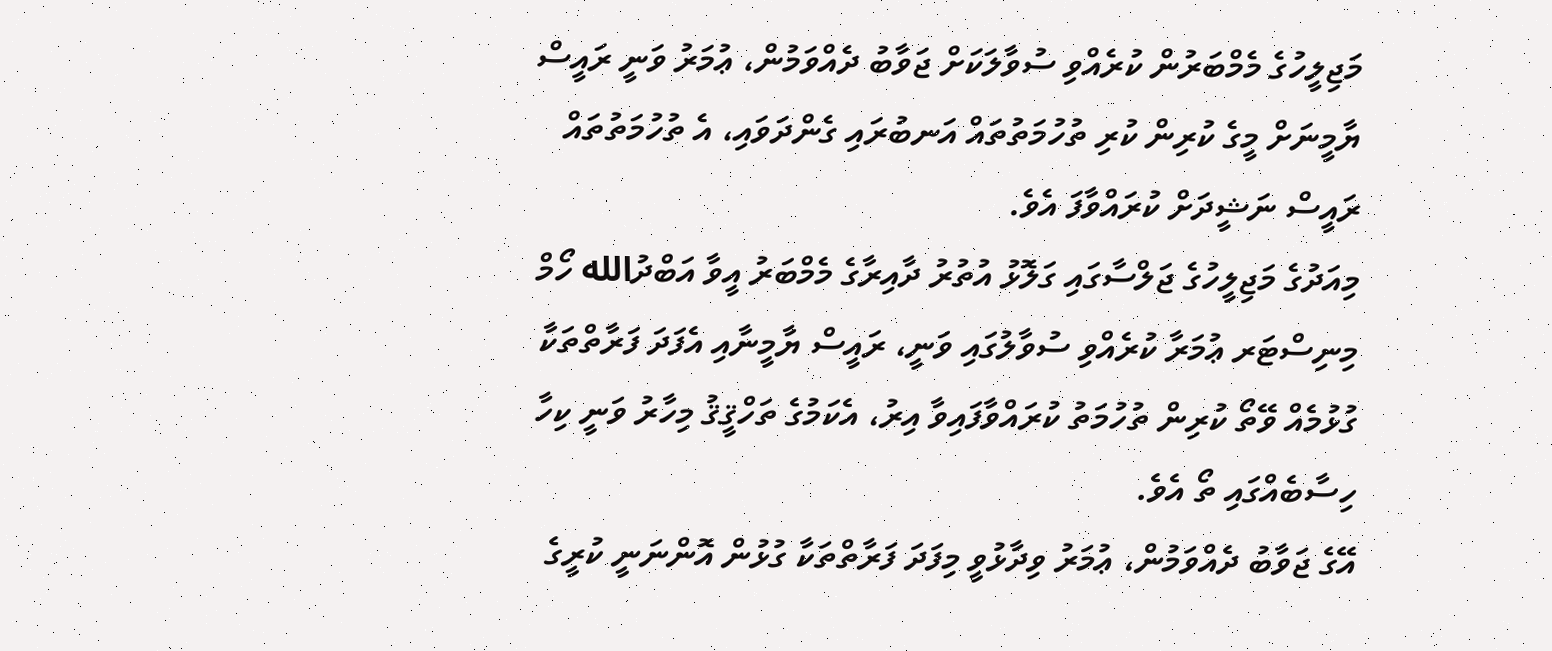މަޖިލީހުގެ މެމްބަރުން ކުރެއްވި ސުވާލަކަށް ޖަވާބު ދެއްވަމުން، ޢުމަރު ވަނީ ރައީސް ޔާމީނަށް މީގެ ކުރިން ކުރި ތުހުމަތުތައް އަނބުރައި ގެންދަވައި، އެ ތުހުމަތުތައް ރައީސް ނަޝީދަށް ކުރައްވާފަ އެވެ.
މިއަދުގެ މަޖިލީހުގެ ޖަލްސާގައި ގަލޮޅު އުތުރު ދާއިރާގެ މެމްބަރު އީވާ އަބްދުالله ހޯމް މިނިސްޓަރ ޢުމަރާ ކުރެއްވި ސުވާލުގައި ވަނީ، ރައީސް ޔާމީނާއި އެފަދަ ފަރާތްތަކާ ގުޅުމެއް ވޭތޯ ކުރިން ތުހުމަތު ކުރައްވާފައިވާ އިރު، އެކަމުގެ ތަހްޤީޤު މިހާރު ވަނީ ކިހާ ހިސާބެއްގައި ތޯ އެވެ.
އޭގެ ޖަވާބު ދެއްވަމުން، ޢުމަރު ވިދާޅުވީ މިފަދަ ފަރާތްތަކާ ގުޅުން އޮންނަނީ ކުރީގެ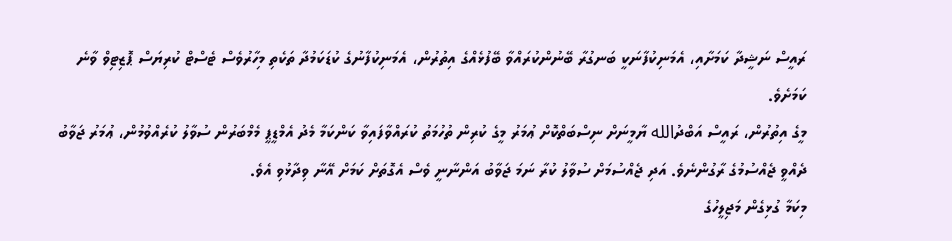ރައީސް ނަޝީދާ ކަމަށާއި، އެމަނިކުފާނަކީ ބަނގުރާ ބޭނުންކުރައްވާ ބޭފުޅެއްގެ އިތުރުން، އެމަނިކުފާނުގެ ކުޑަކަމުދާ ތަކެތި މިހާރުވެސް ޓެސްޓް ކުރިޔަސް ޕޮޒިޓިވް ވާނެ ކަމަށެވެ.
މީގެ އިތުރުން، ރައީސް އަބްދުالله ޔާމީނަށް ނިސްބަތްކޮށް ޢުމަރު މީގެ ކުރިން ތުހުމަތު ކުރައްވާފައިވާ ކަންކަމާ މެދު އެމްޑީޕީ މެމްބަރުން ސުވާލު ކުރެއްވުމުން، ޢުމަރު ޖަވާބު ދެއްވީ ޖެއްސުމުގެ ރާގުންނެވެ. އަދި ޖެއްސުމަށް ސުވާލު ކުރާ ނަމަ ޖަވާބު އަންނާނީ ވެސް އެގޮތަށް ކަމަށް އޭނާ ވިދާޅުވި އެވެ.
މިކަމާ ގުޅިގެން މަޖިލީހުގެ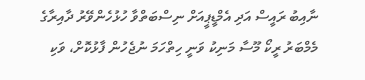ނާއިބު ރައީސް އަދި އެމްޑީޕީއަށް ނިސްބަތްވާ ހުޅުހެންވޭރު ދާއިރާގެ މެމްބަރު ރީކޯ މޫސާ މަނިކު ވަނީ ހިތްހަމަ ނުޖެހުން ފާޅުކޮށް، ވަކި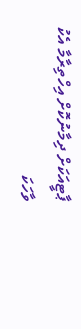ޕާޓީއަކަށް ދިމާނުކޮށް އިހްތިރާމާ އެކު ވާހަކަ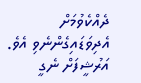ދެއްކެވުމަށް އެދިވަޑައިގެންނެވި އެވެ.
އަރުޝީފަށް ނެގީ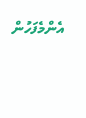އެންމެފަހުން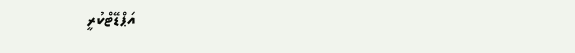އަޕްޑޭޓްކުރީ